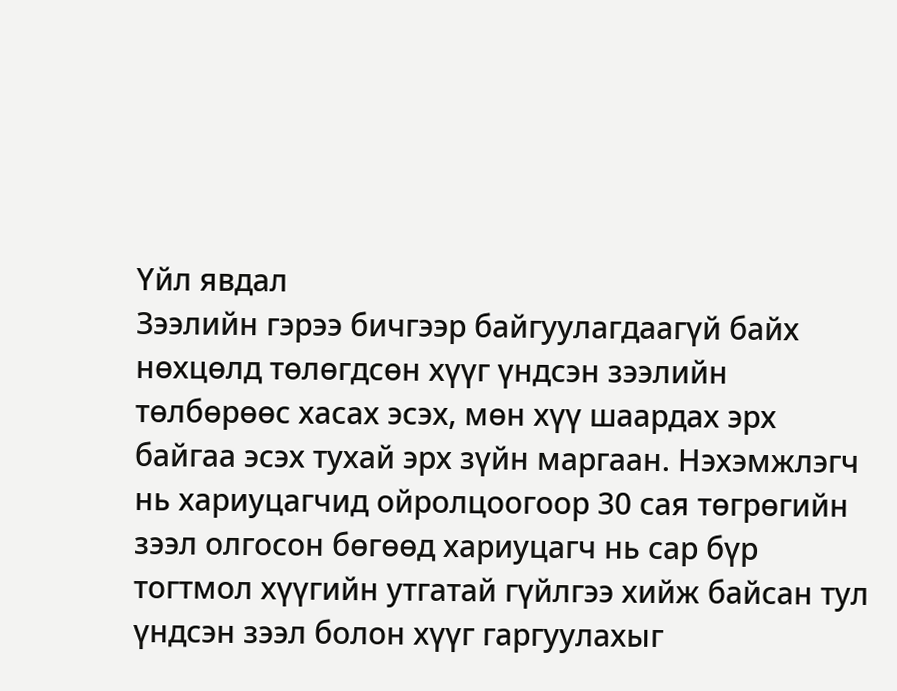Үйл явдал
Зээлийн гэрээ бичгээр байгуулагдаагүй байх нөхцөлд төлөгдсөн хүүг үндсэн зээлийн төлбөрөөс хасах эсэх, мөн хүү шаардах эрх байгаа эсэх тухай эрх зүйн маргаан. Нэхэмжлэгч нь хариуцагчид ойролцоогоор 30 сая төгрөгийн зээл олгосон бөгөөд хариуцагч нь сар бүр тогтмол хүүгийн утгатай гүйлгээ хийж байсан тул үндсэн зээл болон хүүг гаргуулахыг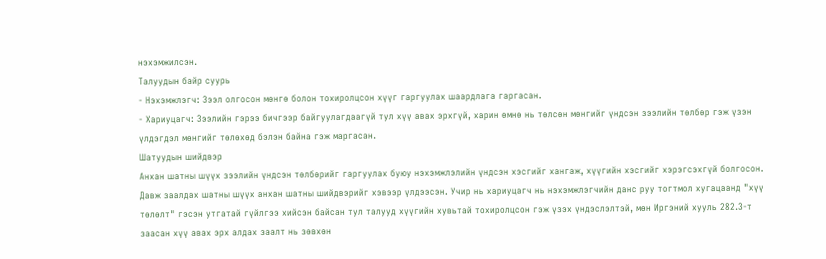нэхэмжилсэн.
Талуудын байр суурь
- Нэхэмжлэгч: Зээл олгосон мөнгө болон тохиролцсон хүүг гаргуулах шаардлага гаргасан.
- Хариуцагч: Зээлийн гэрээ бичгээр байгуулагдаагүй тул хүү авах эрхгүй, харин өмнө нь төлсөн мөнгийг үндсэн зээлийн төлбөр гэж үзэн үлдэгдэл мөнгийг төлөхөд бэлэн байна гэж маргасан.
Шатуудын шийдвэр
Анхан шатны шүүх зээлийн үндсэн төлбөрийг гаргуулах буюу нэхэмжлэлийн үндсэн хэсгийг хангаж, хүүгийн хэсгийг хэрэгсэхгүй болгосон. Давж заалдах шатны шүүх анхан шатны шийдвэрийг хэвээр үлдээсэн. Учир нь хариуцагч нь нэхэмжлэгчийн данс руу тогтмол хугацаанд "хүү төлөлт" гэсэн утгатай гүйлгээ хийсэн байсан тул талууд хүүгийн хувьтай тохиролцсон гэж үзэх үндэслэлтэй, мөн Иргэний хууль 282.3-т заасан хүү авах эрх алдах заалт нь зөвхөн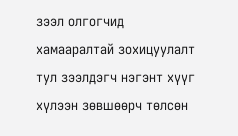зээл олгогчид хамааралтай зохицуулалт тул зээлдэгч нэгэнт хүүг хүлээн зөвшөөрч төлсөн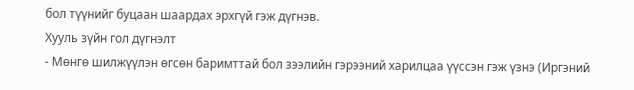бол түүнийг буцаан шаардах эрхгүй гэж дүгнэв.
Хууль зүйн гол дүгнэлт
- Мөнгө шилжүүлэн өгсөн баримттай бол зээлийн гэрээний харилцаа үүссэн гэж үзнэ (Иргэний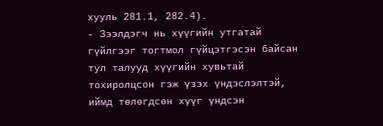хууль 281.1, 282.4).
- Зээлдэгч нь хүүгийн утгатай гүйлгээг тогтмол гүйцэтгэсэн байсан тул талууд хүүгийн хувьтай тохиролцсон гэж үзэх үндэслэлтэй, иймд төлөгдсөн хүүг үндсэн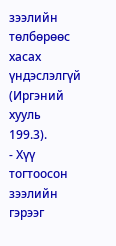зээлийн төлбөрөөс хасах үндэслэлгүй (Иргэний хууль 199.3).
- Хүү тогтоосон зээлийн гэрээг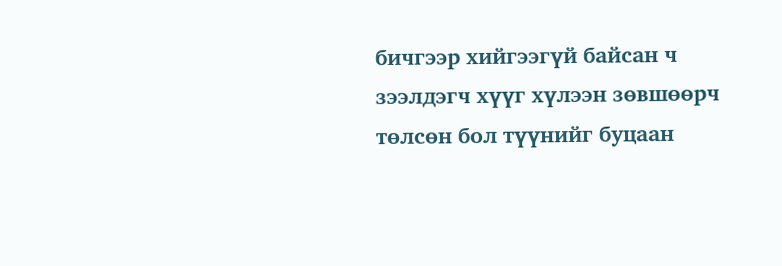бичгээр хийгээгүй байсан ч зээлдэгч хүүг хүлээн зөвшөөрч төлсөн бол түүнийг буцаан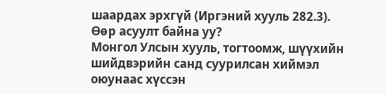шаардах эрхгүй (Иргэний хууль 282.3).
Өөр асуулт байна уу?
Монгол Улсын хууль, тогтоомж, шүүхийн шийдвэрийн санд суурилсан хиймэл оюунаас хүссэн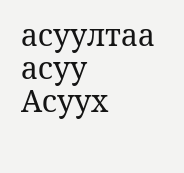асуултаа асуу
Асуух